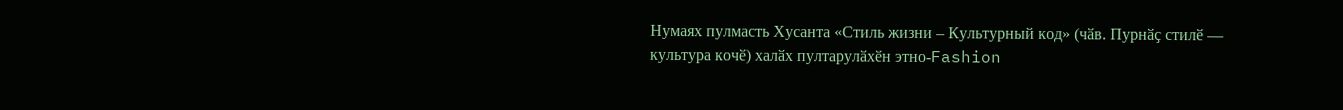Нумаях пулмасть Хусанта «Стиль жизни – Культурный код» (чӑв. Пурнӑҫ стилӗ — культура кочӗ) халӑх пултарулӑхӗн этно-Fashion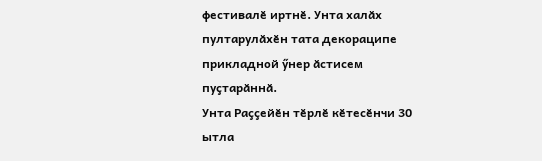фестивалӗ иртнӗ. Унта халӑх пултарулӑхӗн тата декораципе прикладной ӳнер ӑстисем пуҫтарӑннӑ.
Унта Раҫҫейӗн тӗрлӗ кӗтесӗнчи 30 ытла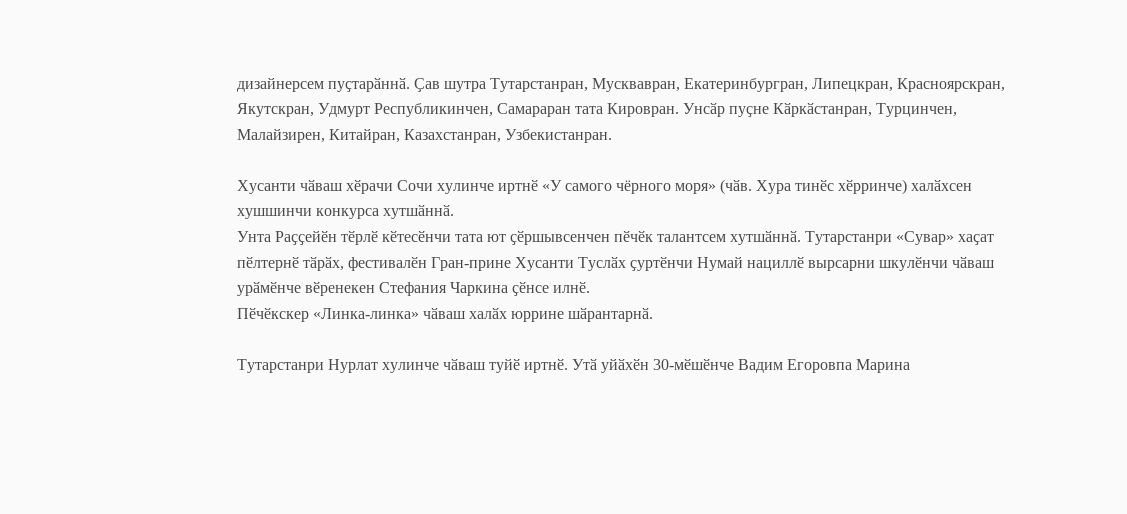дизайнерсем пуҫтарӑннӑ. Ҫав шутра Тутарстанран, Мусквавран, Екатеринбургран, Липецкран, Красноярскран, Якутскран, Удмурт Республикинчен, Самараран тата Кировран. Унсӑр пуҫне Кӑркӑстанран, Турцинчен, Малайзирен, Китайран, Казахстанран, Узбекистанран.

Хусанти чӑваш хӗрачи Сочи хулинче иртнӗ «У самого чёрного моря» (чӑв. Хура тинӗс хӗрринче) халӑхсен хушшинчи конкурса хутшӑннӑ.
Унта Раҫҫейӗн тӗрлӗ кӗтесӗнчи тата ют ҫӗршывсенчен пӗчӗк талантсем хутшӑннӑ. Тутарстанри «Сувар» хаҫат пӗлтернӗ тӑрӑх, фестивалӗн Гран-прине Хусанти Туслӑх ҫуртӗнчи Нумай нациллӗ вырсарни шкулӗнчи чӑваш урӑмӗнче вӗренекен Стефания Чаркина ҫӗнсе илнӗ.
Пӗчӗкскер «Линка-линка» чӑваш халӑх юррине шӑрантарнӑ.

Тутарстанри Нурлат хулинче чӑваш туйӗ иртнӗ. Утӑ уйӑхӗн 30-мӗшӗнче Вадим Егоровпа Марина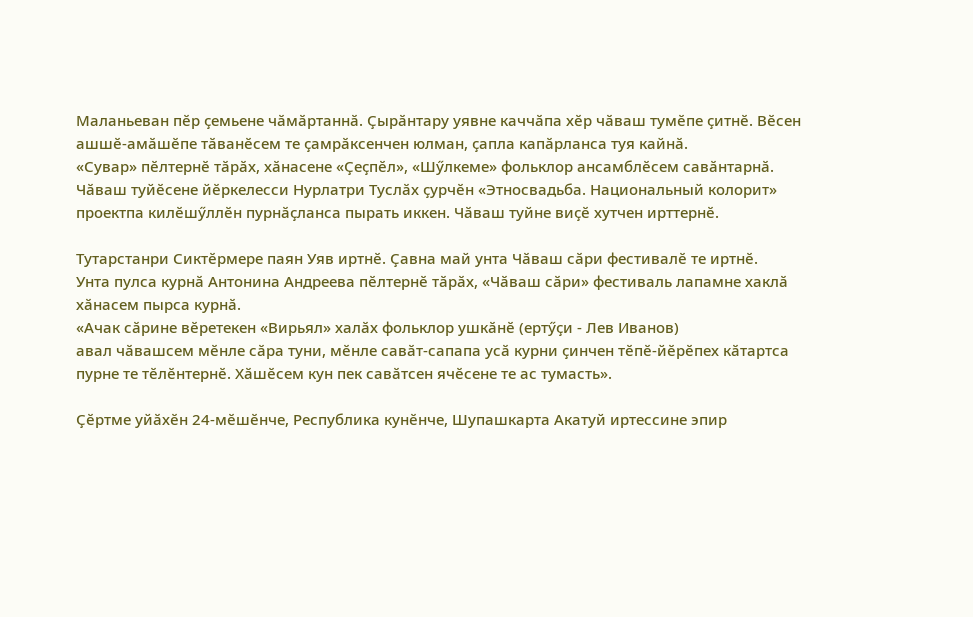Маланьеван пӗр ҫемьене чӑмӑртаннӑ. Ҫырӑнтару уявне каччӑпа хӗр чӑваш тумӗпе ҫитнӗ. Вӗсен ашшӗ-амӑшӗпе тӑванӗсем те ҫамрӑксенчен юлман, ҫапла капӑрланса туя кайнӑ.
«Сувар» пӗлтернӗ тӑрӑх, хӑнасене «Ҫеҫпӗл», «Шӳлкеме» фольклор ансамблӗсем савӑнтарнӑ.
Чӑваш туйӗсене йӗркелесси Нурлатри Туслӑх ҫурчӗн «Этносвадьба. Национальный колорит» проектпа килӗшӳллӗн пурнӑҫланса пырать иккен. Чӑваш туйне виҫӗ хутчен ирттернӗ.

Тутарстанри Сиктӗрмере паян Уяв иртнӗ. Ҫавна май унта Чӑваш сӑри фестивалӗ те иртнӗ.
Унта пулса курнӑ Антонина Андреева пӗлтернӗ тӑрӑх, «Чӑваш сӑри» фестиваль лапамне хаклӑ хӑнасем пырса курнӑ.
«Ачак сӑрине вӗретекен «Вирьял» халӑх фольклор ушкӑнӗ (ертӳҫи - Лев Иванов)
авал чӑвашсем мӗнле сӑра туни, мӗнле савӑт-сапапа усӑ курни ҫинчен тӗпӗ-йӗрӗпех кӑтартса пурне те тӗлӗнтернӗ. Хӑшӗсем кун пек савӑтсен ячӗсене те ас тумасть».

Ҫӗртме уйӑхӗн 24-мӗшӗнче, Республика кунӗнче, Шупашкарта Акатуй иртессине эпир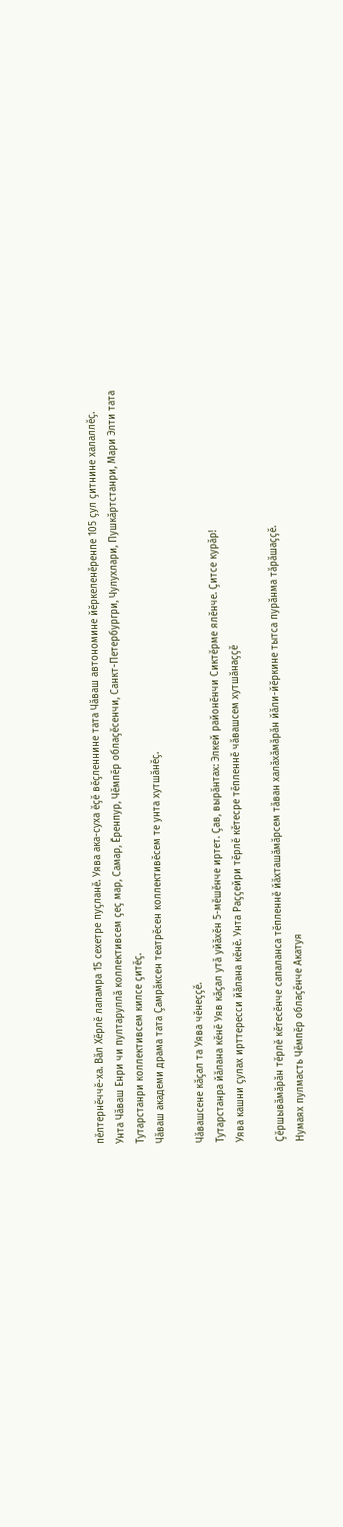пӗлтернӗччӗ-ха. Вӑл Хӗрлӗ лапамра 15 сехетре пуҫланӗ. Уява ака-суха ӗҫӗ вӗҫленнине тата Чӑваш автономине йӗркеленӗренпе 105 ҫул ҫитнине халаллӗҫ.
Унта Чӑваш Енри чи пултаруллӑ коллективсем ҫеҫ мар, Самар, Ӗренпур, Чӗмпӗр облаҫӗсенчи, Санкт-Петербургри, Чулухлари, Пушкӑртстанри, Мари Элти тата Тутарстанри коллективсем килсе ҫитӗҫ.
Чӑваш академи драма тата Ҫамрӑксен театрӗсен коллективӗсем те унта хутшӑнӗҫ.

Чӑвашсене кӑҫал та Уява чӗнеҫҫӗ.
Тутарстанра йӑлана кӗнӗ Уяв кӑҫал утӑ уйӑхӗн 5-мӗшӗнче иртет. Ҫав, вырӑнтах: Элкей районӗнчи Сиктӗрме ялӗнче. Ҫитсе курӑр!
Уява кашни ҫулах ирттересси йӑлана кӗнӗ. Унта Раҫҫейри тӗрлӗ кӗтесре тӗпленнӗ чӑвашсем хутшӑнаҫҫӗ

Ҫӗршывӑмӑрӑн тӗрлӗ кӗтесӗнче сапаланса тӗпленнӗ йӑхташӑмӑрсем тӑван халӑхӑмӑрӑн йӑли-йӗркине тытса пурӑнма тӑрӑшаҫҫӗ.
Нумаях пулмасть Чӗмпӗр облаҫӗнче Акатуя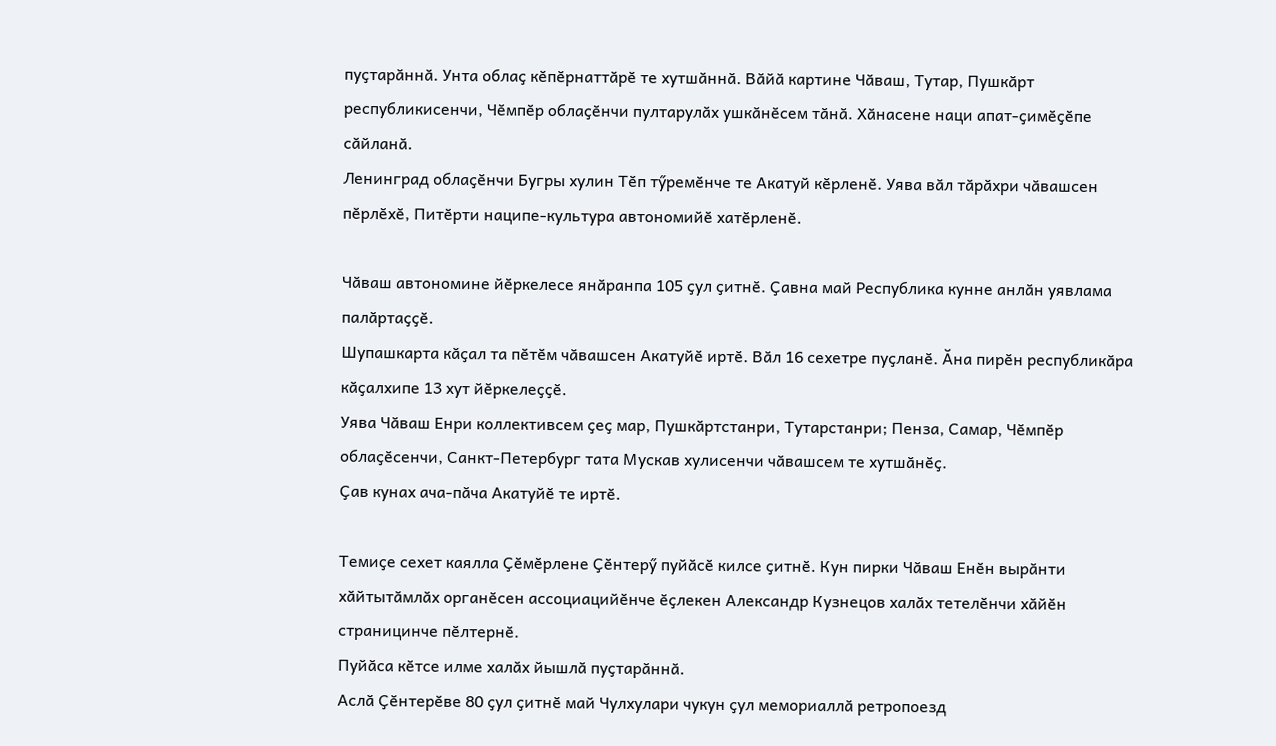пуҫтарӑннӑ. Унта облаҫ кӗпӗрнаттӑрӗ те хутшӑннӑ. Вӑйӑ картине Чӑваш, Тутар, Пушкӑрт республикисенчи, Чӗмпӗр облаҫӗнчи пултарулӑх ушкӑнӗсем тӑнӑ. Хӑнасене наци апат-ҫимӗҫӗпе сӑйланӑ.
Ленинград облаҫӗнчи Бугры хулин Тӗп тӳремӗнче те Акатуй кӗрленӗ. Уява вӑл тӑрӑхри чӑвашсен пӗрлӗхӗ, Питӗрти наципе-культура автономийӗ хатӗрленӗ.

Чӑваш автономине йӗркелесе янӑранпа 105 ҫул ҫитнӗ. Ҫавна май Республика кунне анлӑн уявлама палӑртаҫҫӗ.
Шупашкарта кӑҫал та пӗтӗм чӑвашсен Акатуйӗ иртӗ. Вӑл 16 сехетре пуҫланӗ. Ӑна пирӗн республикӑра кӑҫалхипе 13 хут йӗркелеҫҫӗ.
Уява Чӑваш Енри коллективсем ҫеҫ мар, Пушкӑртстанри, Тутарстанри; Пенза, Самар, Чӗмпӗр облаҫӗсенчи, Санкт-Петербург тата Мускав хулисенчи чӑвашсем те хутшӑнӗҫ.
Ҫав кунах ача-пӑча Акатуйӗ те иртӗ.

Темиҫе сехет каялла Ҫӗмӗрлене Ҫӗнтерӳ пуйӑсӗ килсе ҫитнӗ. Кун пирки Чӑваш Енӗн вырӑнти хӑйтытӑмлӑх органӗсен ассоциацийӗнче ӗҫлекен Александр Кузнецов халӑх тетелӗнчи хӑйӗн страницинче пӗлтернӗ.
Пуйӑса кӗтсе илме халӑх йышлӑ пуҫтарӑннӑ.
Аслӑ Ҫӗнтерӗве 80 ҫул ҫитнӗ май Чулхулари чукун ҫул мемориаллӑ ретропоезд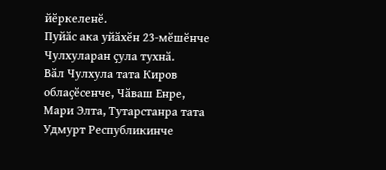йӗркеленӗ.
Пуйӑс ака уйӑхӗн 23-мӗшӗнче Чулхуларан ҫула тухнӑ.
Вӑл Чулхула тата Киров облаҫӗсенче, Чӑваш Енре, Мари Элта, Тутарстанра тата Удмурт Республикинче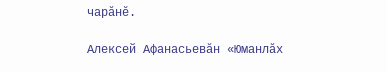чарӑнӗ.

Алексей Афанасьевӑн «Юманлӑх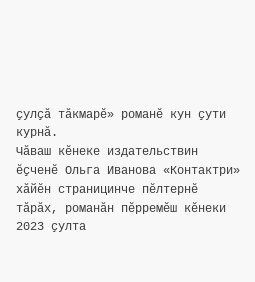ҫулҫӑ тӑкмарӗ» романӗ кун ҫути курнӑ.
Чӑваш кӗнеке издательствин ӗҫченӗ Ольга Иванова «Контактри» хӑйӗн страницинче пӗлтернӗ тӑрӑх, романӑн пӗрремӗш кӗнеки 2023 ҫулта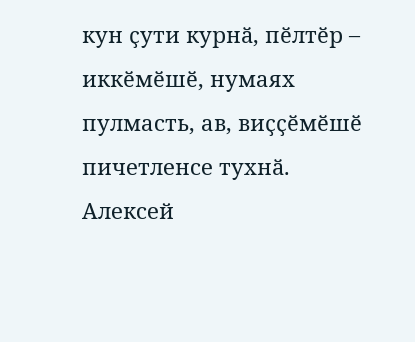кун ҫути курнӑ, пӗлтӗр – иккӗмӗшӗ, нумаях пулмасть, ав, виҫҫӗмӗшӗ пичетленсе тухнӑ.
Алексей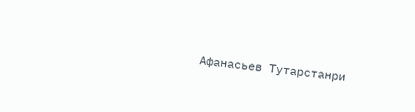Афанасьев Тутарстанри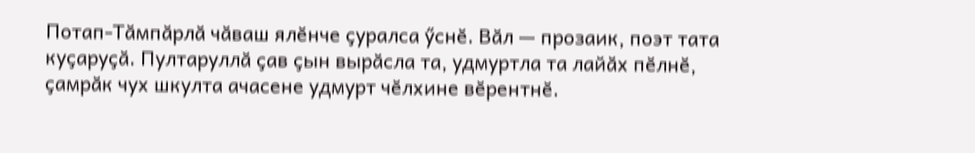Потап-Тӑмпӑрлӑ чӑваш ялӗнче ҫуралса ӳснӗ. Вӑл — прозаик, поэт тата куҫаруҫӑ. Пултаруллӑ ҫав ҫын вырӑсла та, удмуртла та лайӑх пӗлнӗ, ҫамрӑк чух шкулта ачасене удмурт чӗлхине вӗрентнӗ.